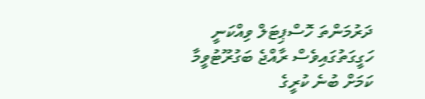ދަރުމަންތަ ހޮސްޕިޓަލް ވިއްކަނީ ހަގީގަތުގައިވެސް ރާއްޖެ ބަގުރޫޓުވީމާ ކަމަށް ބުނެ ކުރީގެ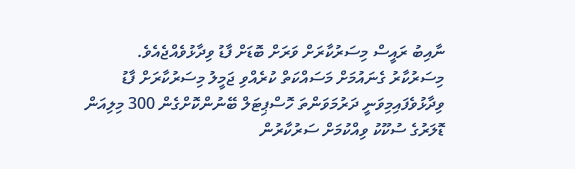ނާއިބު ރައީސް މިސަރުކާރަށް ވަރަށް ބޮޑަށް ފާޑު ވިދާޅުވެއްޖެއެވެ. މިސަރުކާރު ގެނައުމަށް މަސައްކަތް ކުރެއްވި ޖަމީލު މިސަރުކާރަށް ފާޑު ވިދާޅުވެފައިމިވަނީ ދަރުމަވަންތަ ހޮސްޕިޓަލް ބޭނުންކޮށްގެން 300 މިލިއަން ޑޮލަރުގެ ސުކޫކު ވިއްކުމަށް ސަރުކާރުން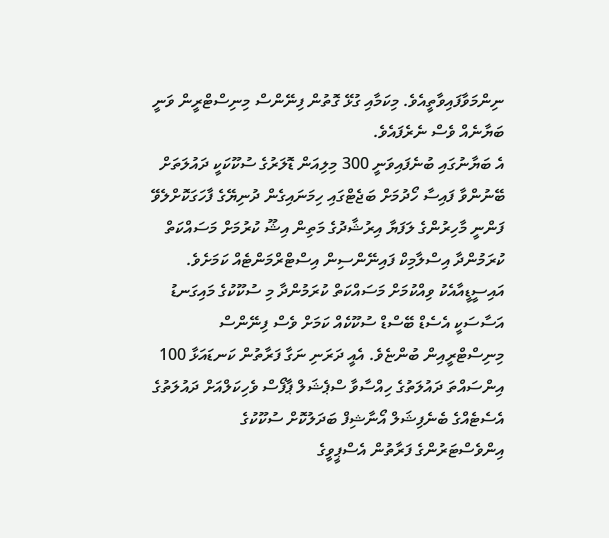ނިންމަވާފައިވާތީއެވެ. މިކަމާއި ގުޅޭ ގޮތުން ފިނޭންސް މިނިސްޓްރީން ވަނީ ބަޔާނެއް ވެސް ނެރެފައެވެ.
އެ ބަޔާނުގައި ބުނެފައިވަނީ 300 މިލިއަން ޑޮލަރުގެ ސުކޫކަކީ ދައުލަތަށް ބޭނުންވާ ފައިސާ ހޯދުމަށް ބަޖެޓްގައި ހިމަނައިގެން ދުނިޔޭގެ ފާހަގަކޮށްލެވޭ ފަންނީ މާހިރުންގެ ލަފަޔާ އިރުޝާދުގެ މަތިން އިޝޫ ކުރުމަށް މަސައްކަތް ކުރަމުންދާ އިސްލާމިކް ފައިނޭންސިން އިސްޓްރްމަންޓެއް ކަމަށެވެ.
އައިސީޑީއާއެކު ވިއްކުމަށް މަސައްކަތް ކުރަމުންދާ މި ސުކޫކުގެ މައިގަނޑު އަސާސަކީ އެސެޑް ބޭސްޑް ސުކޫކެއް ކަމަށް ވެސް ފިނޭންސް މިނިސްޓްރީއިން ބުންޏެވެ. އެއީ ދަރަނި ނަގާ ފަރާތުން ކަނޑައަޅާ 100 އިންސައްތަ ދައުލަތުގެ ހިއްސާވާ ސްޕެޝަލް ޕާފޯސް ވެހިކަލްއަށް ދައުލަތުގެ އެސެޓެއްގެ ބެނެފިޝަލް އޯނާޝިފް ބަދަލުކޮށް ސުކޫކުގެ އިންވެސްޓަރުންގެ ފަރާތުން އެސްޕީވީގެ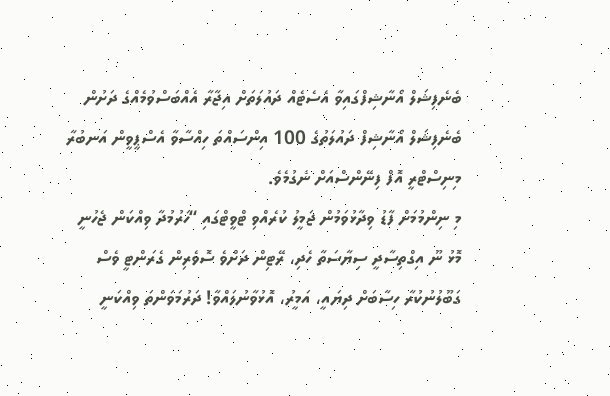ބެނެފިޝަލް އޯނާޝިފްގައިވާ އެސެޓެއް ދައުލަތަށް އިޖާރާ އެއްބަސްވުމެއްގެ ދަށުން ބެނެފިޝަލް އޯނާޝިފް ދައުލަތުގެ 100 އިންސައްތަ ހިއްސާވާ އެސްޕީވީން އަނބުރާ މިނިސްޓްރީ އޮފް ފިނޭންސްއަށް ނެގުމެވެ.
މި ނިންމުމަށް ފާޑު ވިދާޅުވަމުން ޖަމީލު ކުރެއްވި ޓްވީޓްގައި “ހަރުމުދާ ވިއްކަން ޖެހުނީ މޮޅު ނޫ އިގްތިސާދީ ސިޔާސަތާ ހެދި، ރޭޓިން ދަށްވެ ސޮވެރިން ގެރަންޓީ ވެސް ގަބޫލުނުކުރާ ހިސާބަށް ދިޔައީ، އަމީރު، އޮޅުވާނުލައްވާ! ދަރުމަވަންތަ ވިއްކަނީ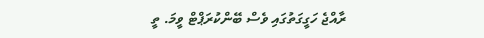ރާއްޖެ ހަގީގަތުގައި ވެސް ބޭންކުރަޕްޓް ވީމަ. ތީ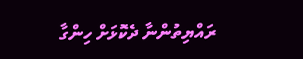ރައްޔިތުންނާ ދެކޮޅަށް ހިންގާ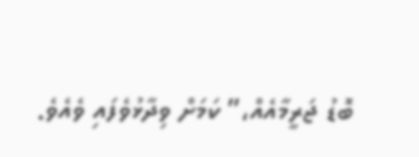ބޮޑު ޖަރީމާއެއް،” ކަމަށް ވިދާޅުވެފައި ވެއެވެ.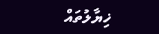ޚިޔާލުތައް